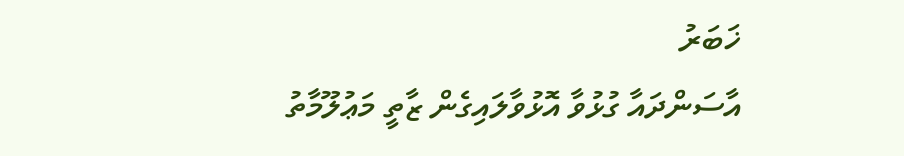ޚަބަރު
އާސަންދައާ ގުޅުވާ އޮޅުވާލައިގެން ޒާތީ މަޢުލޫމާތު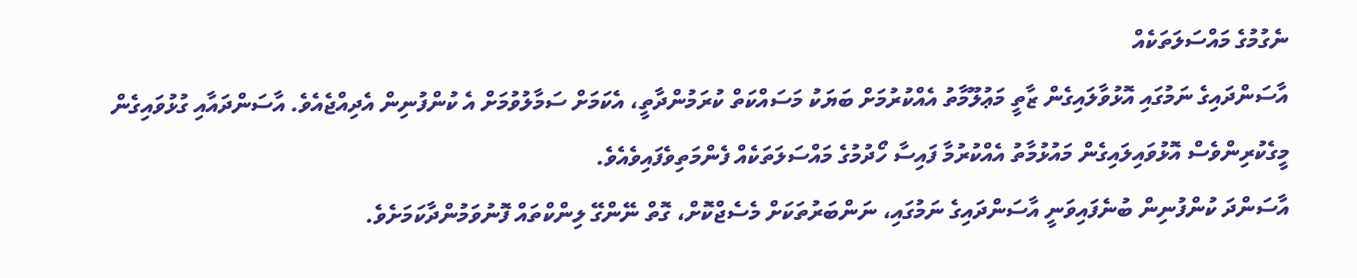ނެގުމުގެ މައްސަލަތަކެއް
އާސަންދައިގެ ނަމުގައި އޮޅުވާލައިގެން ޒާތީ މަޢުލޫމާތު އެއްކުރުމަށް ބަޔަކު މަސައްކަތް ކުރަމުންދާތީ، އެކަމަށް ސަމާލުވުމަށް އެ ކުންފުނިން އެދިއްޖެއެވެ. އާސަންދައާއި ގުޅުވައިގެން މީގެކުރިންވެސް އޮޅުވައިލައިގެން މައުޅުމާތު އެއްކުރުމާ ފައިސާ ހޯދުމުގެ މައްސަލަތަކެއް ފެންމަތިވެފައިވެއެވެ.
އާސަންދަ ކުންފުނިން ބުނެފައިވަނީ އާސަންދައިގެ ނަމުގައި، ނަންބަރުތަކަށް މެސެޖްކޮށް، ގޮތް ނޭންގޭ ލިންކްތައް ފޮނުވަމުންދާކަމަށެވެ.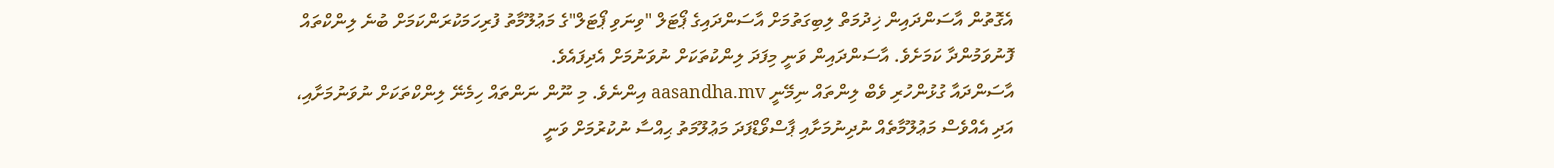އެގޮތުން އާސަންދައިން ޚިދުމަތް ލިބިގަތުމަށް އާސަންދައިގެ ޕޯޓަލް "ވިނަވި ޕޯޓަލް"ގެ މަޢުލޫމާތު ފުރިހަމަކުރަންކަމަށް ބުނެ ލިންކްތައް ފޮނުވަމުންދާ ކަމަށެވެ. އާސަންދައިން ވަނީ މިފަދަ ލިންކުތަކަށް ނުވަނުމަށް އެދިފައެވެ.
އާސަންދައާ ގުޅުންހުރި ވެބް ލިންތައް ނިމޭނީ aasandha.mv އިންނެވެ. މި ނޫން ނަންތައް ހިމެނޭ ލިންކްތަކަށް ނުވަނުމަށާއި، އަދި އެއްވެސް މަޢުލޫމާތެއް ނުދިނުމަށާއި ޕާސްވޯޑްފަދަ މަޢުލޫމަތު ޙިއްސާ ނުކުރުމަށް ވަނީ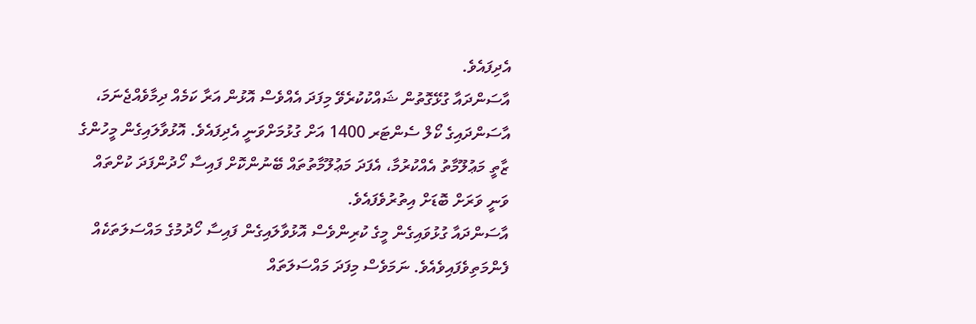އެދިފައެވެ.
އާސަންދައާ ގުޅޭގޮތުން ޝައްކުކުރެވޭ މިފަދަ އެއްވެސް އޮޅުން އަރާ ކަމެއް ދިމާވެއްޖެނަމަ، އާސަންދައިގެ ކޯލް ސެންޓަރ 1400 އަށް ގުޅުމަށްވަނީ އެދިފައެވެ. އޮޅުވާލައިގެން މީހުންގެ ޒާތީ މަޢުލޫމާތު އެއްކުރުމާ، އެފަދަ މަޢުލޫމާތުތައް ބޭނުންކޮށް ފައިސާ ހޯދުންފަދަ ކުށްތައް ވަނީ ވަރަށް ބޮޑަށް އިތުރުވެފައެވެ.
އާސަންދައާ ގުޅުވައިގެން މީގެ ކުރިންވެސް އޮޅުވާލައިގެން ފައިސާ ހޯދުމުގެ މައްސަލަތަކެއް ފެންމަތިވެފައިވެއެވެ. ނަމަވެސް މިފަދަ މައްސަލަތައް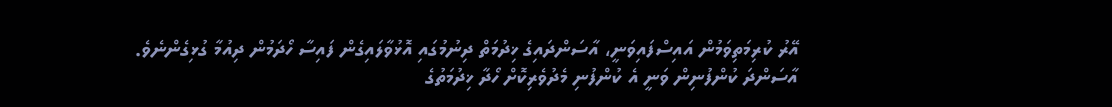އޭރު ކުރިމަތިވަމުން އައިސްފައިވަނީ، އާސަންދައިގެ ޚިދުމަތް ދިނުމުގައި އޮޅުވާލައިގެން ފައިސާ ހޯދަމުން ދިއުމާ ގުޅިގެންނެވެ.
އާސަންދަ ކުންފުނިން ވަނީ އެ ކުންފުނި މެދުވެރިކޮށް ހޯދާ ޚިދުމަތުގެ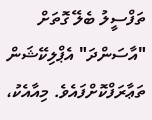ތަފްސީލު ބެލޭ ގޮތަށް "އާސަންދަ" އެޕްލިކޭޝަން ތަޢާރަފްކޮށްފައެވެ. މިއާއެކު،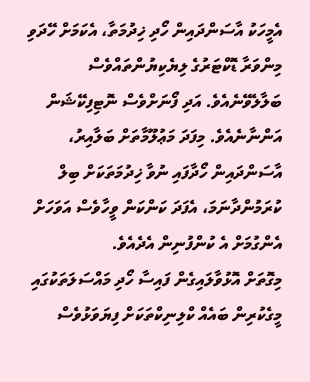އެމީހަކު އާސަންދައިން ހޯދި ޚިދުމަތާ، އެކަމަށް ހޭދަވި މިންވަރާ ޑޮކްޓަރުގެ ލިޔެކިޔުންތައްވެސް ބަލާލެވޭނެއެވެ. އަދި ފޯނަށްވެސް ނޮޓިފިކޭޝަން އަންނާނެއެވެ. މިފަދަ މަޢުލޫމާތަށް ބަލާއިރު، އާސަންދައިން ހޯދާފައި ނުވާ ޚިދުމަތަކަށް ބިލް ކުރަމުންދާނަމަ، އެފަދަ ކަންކަން ވީހާވެސް އަވަހަށް އެންގުމަށް އެ ކުންފުނިން އެދެއެވެ.
މިގޮތަށް އޮޅުވާލައިގެން ފައިސާ ހޯދި މައްސަލަތަކުގައި މީގެކުރިން ބައެއް ކްލިނިކްތަކަށް ފިޔަވަޅުވެސް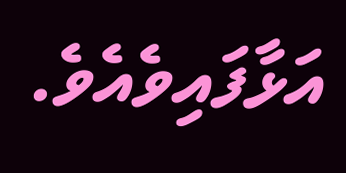އަޅާފައިވެއެވެ.